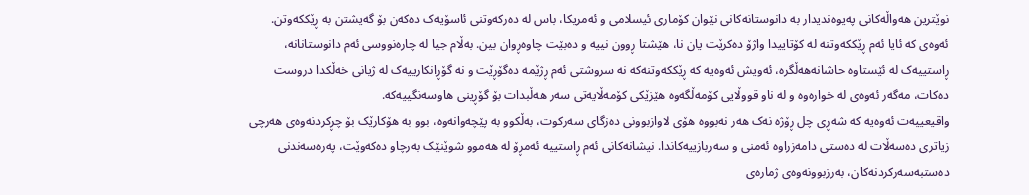نوێترین هەواڵەکانی پەیوەندیدار بە دانوستانەکانی نێوان کۆماری ئیسلامی و ئەمریکا، باس لە دەرکەوتنی ئاسۆیەک دەکەن بۆ گەیشتن بە ڕێککەوتن. ئەوەی کە ئایا ئەم ڕێککەوتنە لە کۆتاییدا واژۆ دەکرێت یان نا، هێشتا ڕوون نییە و دەبێت چاوەڕوان بین. بەڵام جیا لە چارەنووسی ئەم دانوستانانە، ڕاستییەک لە ئێستاوە حاشانەهەڵگرە، ئەویش ئەوەیە کە ڕێککەوتنەکە نە سروشتی ئەم ڕژێمە دەگۆڕێت و نە گۆڕانکارییەک لە ژیانی خەڵکدا دروست دەکات، مەگەر ئەوەی لە خوارەوە و لە ناو قووڵایی کۆمەڵگەوە هێزێکی کۆمەڵایەتی سەر هەڵبدات بۆ گۆڕینی هاوسەنگییەکە.
واقیعییەت ئەوەیە کە شەڕی چل ڕۆژە نەک هەر نەبووە هۆی لاوازبوونی دەزگای سەرکوت، بەڵکوو بە پێچەوانەوە، بوو بە هۆکارێک بۆ چڕکردنەوەی هەرچی زیاتری دەسەڵات لە دەستی دامەزراوە ئەمنی و سەربازییەکاندا. نیشانەکانی ئەم ڕاستییە ئەمڕۆ لە هەموو شوێنێک بەرچاو دەکەوێت، پەرەسەندنی دەستبەسەرکردنەکان، بەرزبوونەوەی ژمارەی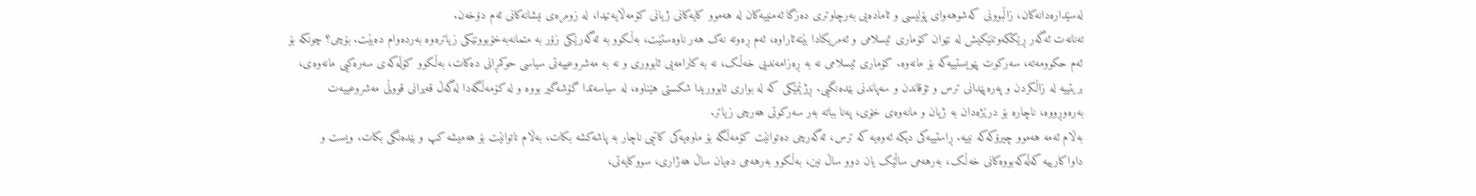لەسێدارەدانەکان، زاڵبوونی کەشوهەوای پۆلیسی و ئامادەیی بەرچاوتری دەزگا ئەمنییەکان لە هەموو کایەکانی ژیانی کۆمەڵایەتیدا، لە زومرەی نیشانەکانی ئەم دۆخەن.
تەنانەت ئەگەر ڕێککەوتنێکیش لە نێوان کۆماری ئیسلامی و ئەمریکادا بێتەئاراوە، ئەم ڕەوتە نەک هەر ناوەستێت، بەڵکوو بە ئەگەرێکی زۆر بە متمانەبەخۆبوونێکی زیاترەوە بەردەوام دەبێت. بۆچی؟ چونکە بۆ ئەم حکوومەتە، سەرکوت پێویستییەکە بۆ مانەوە. کۆماری ئیسلامی نە بە ڕەزامەندیی خەڵک، نە بە کارامەیی ئابووری و نە بە مەشروعییەتی سیاسی حوکمڕانی دەکات، بەڵکوو کۆڵەکەی سەرەکیی مانەوەی، بریتییە لە زاڵکردن و پەرەپێدانی ترس و تۆقاندن و سەپاندنی بێدەنگیی. ڕژێمێکی کە لە بواری ئابووریدا شکستی هێناوە، لە سیاسەتدا گۆشەگیر بووە و لە کۆمەڵگەدا لەگەڵ قەیرانی قووڵی مەشروعییەت بەرەوڕووە، ناچارە بۆ درێژەدان بە ژیان و مانەوەی خۆی، پەنا بباتە بەر سەرکوتی هەرچی زیاتر.
بەڵام ئەمە هەموو چیرۆکەکە نییە. ڕاستییەکی دیکە ئەوەیە کە ترس، ئەگەرچی دەتوانێت کۆمەڵگە بۆ ماوەیەکی کاتیی ناچار بە پاشەکشە بکات، بەڵام ناتوانێت بۆ هەمیشە کپ و بێدەنگی بکات. ویست و داواکارییە کەڵەکەبووەکانی خەڵک، بەرهەمی ساڵێک یان دوو ساڵ نین، بەڵکوو بەرهەمی دەیان ساڵ هەژاری، سووکایەتی،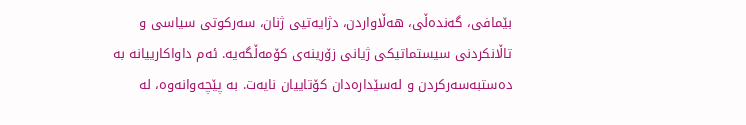بێمافی، گەندەڵی، هەڵاواردن، دژایەتیی ژنان، سەرکوتی سیاسی و تاڵانکردنی سیستماتیکی ژیانی زۆرینەی کۆمەڵگەیە. ئەم داواکارییانە بە دەستبەسەرکردن و لەسێدارەدان کۆتاییان نایەت. بە پێچەوانەوە، لە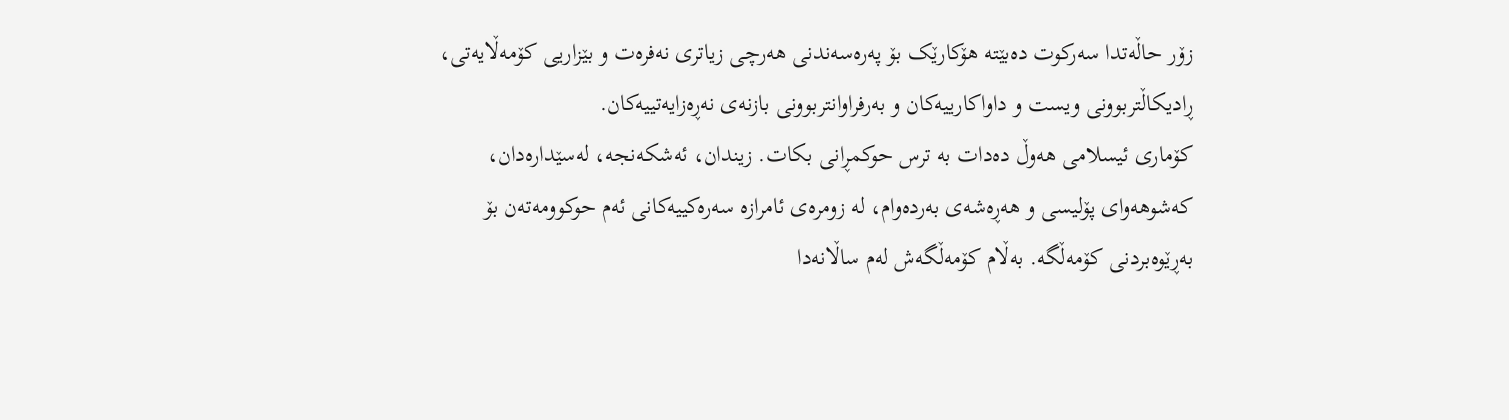زۆر حاڵەتدا سەرکوت دەبێتە هۆکارێک بۆ پەرەسەندنی هەرچی زیاتری نەفرەت و بێزاریی کۆمەڵایەتی، ڕادیکاڵتربوونی ویست و داواکارییەکان و بەرفراوانتربوونی بازنەی نەڕەزایەتییەکان.
کۆماری ئیسلامی هەوڵ دەدات بە ترس حوکمڕانی بکات. زیندان، ئەشکەنجە، لەسێدارەدان، کەشوهەوای پۆلیسی و هەڕەشەی بەردەوام، لە زومرەی ئامرازە سەرەکییەکانی ئەم حوکوومەتەن بۆ بەڕێوەبردنی کۆمەڵگە. بەڵام کۆمەڵگەش لەم ساڵانەدا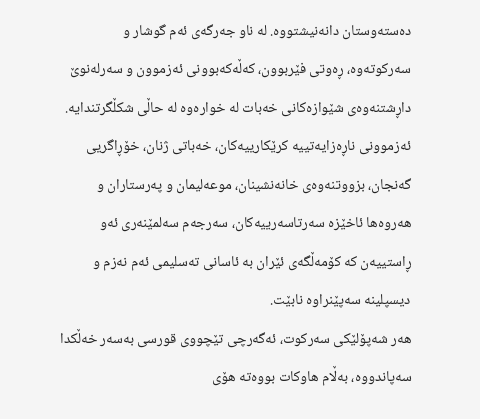دەستەوستان دانەنیشتووە. لە ناو جەرگەی ئەم گوشار و سەرکوتەوە، ڕەوتی فێربوون، کەڵەکەبوونی ئەزموون و سەرلەنوێ داڕشتنەوەی شێوازەکانی خەبات لە خوارەوە لە حاڵی شکڵگرتندایە. ئەزموونی ناڕەزایەتییە کرێکارییەکان، خەباتی ژنان، خۆڕاگریی گەنجان، بزووتنەوەی خانەنشینان، موعەلیمان و پەرستاران و هەروەها ئاخێزە سەرتاسەرییەکان، سەرجەم سەلمێنەری ئەو ڕاستییەن کە کۆمەڵگەی ئێران بە ئاسانی تەسلیمی ئەم نەزم و دیسپلینە سەپێنراوە نابێت.
هەر شەپۆلێکی سەرکوت، ئەگەرچی تێچووی قورسی بەسەر خەڵکدا سەپاندووە، بەڵام هاوکات بووەتە هۆی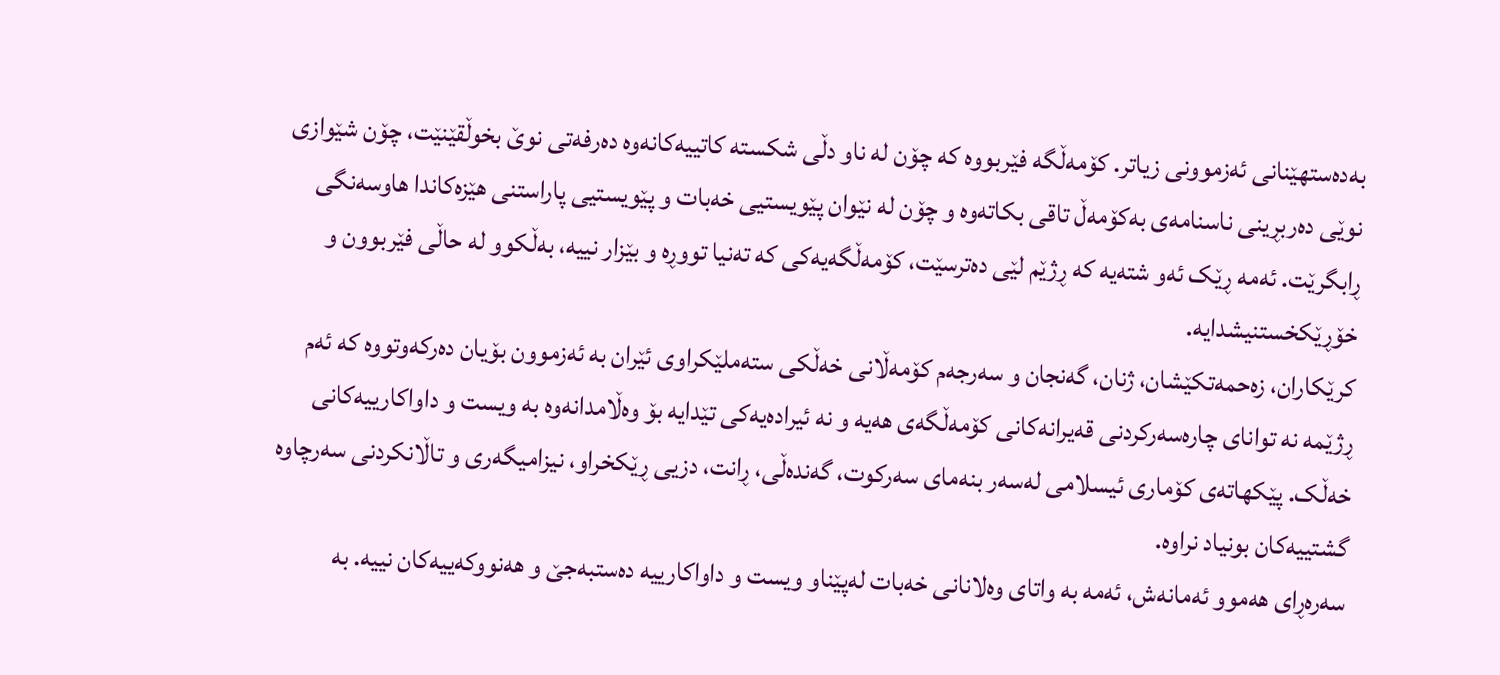بەدەستهێنانی ئەزموونی زیاتر. کۆمەڵگە فێربووە کە چۆن لە ناو دڵی شکستە کاتییەکانەوە دەرفەتی نوێ بخوڵقێنێت، چۆن شێوازی نوێی دەربڕینی ناسنامەی بەکۆمەڵ تاقی بکاتەوە و چۆن لە نێوان پێویستیی خەبات و پێویستیی پاراستنی هێزەکاندا هاوسەنگی ڕابگرێت. ئەمە ڕێک ئەو شتەیە کە ڕژێم لێی دەترسێت، کۆمەڵگەیەکی کە تەنیا تووڕە و بێزار نییە، بەڵکوو لە حاڵی فێربوون و خۆڕێکخستنیشدایە.
کرێکاران، زەحمەتکێشان، ژنان، گەنجان و سەرجەم کۆمەڵانی خەڵکی ستەملێکراوی ئێران بە ئەزموون بۆیان دەرکەوتووە کە ئەم ڕژێمە نە توانای چارەسەرکردنی قەیرانەکانی کۆمەڵگەی هەیە و نە ئیرادەیەکی تێدایە بۆ وەڵامدانەوە بە ویست و داواکارییەکانی خەڵک. پێکهاتەی کۆماری ئیسلامی لەسەر بنەمای سەرکوت، گەندەڵی، ڕانت، دزیی ڕێکخراو، نیزامیگەری و تاڵانکردنی سەرچاوە گشتییەکان بونیاد نراوە.
سەرەڕای هەموو ئەمانەش، ئەمە بە واتای وەلانانی خەبات لەپێناو ویست و داواکارییە دەستبەجێ و هەنووکەییەکان نییە. بە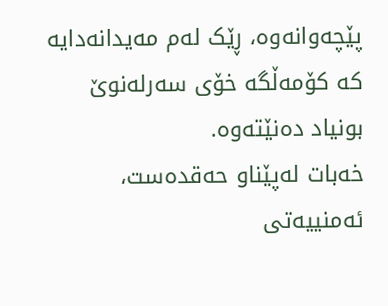پێچەوانەوە، ڕێک لەم مەیدانەدایە کە کۆمەڵگە خۆی سەرلەنوێ بونیاد دەنێتەوە.
خەبات لەپێناو حەقدەست، ئەمنییەتی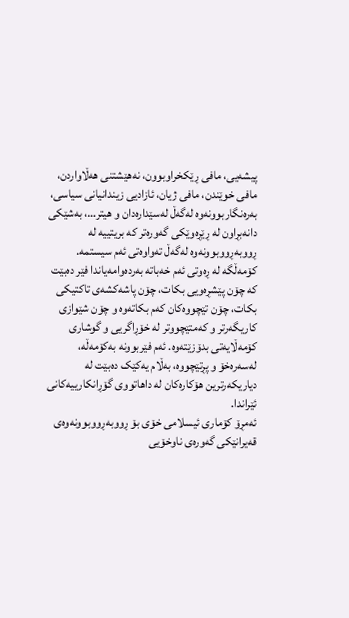پیشەیی، مافی ڕێکخراوبوون، نەهێشتنی هەڵاواردن، مافی خوێندن، مافی ژیان، ئازادیی زیندانیانی سیاسی، بەرەنگاربوونەوە لەگەڵ لەسێدارەدان و هیتر…، بەشێکی دانەبڕاون لە ڕێڕەوێکی گەورەتر کە بریتییە لە ڕووبەڕووبوونەوە لەگەڵ تەواوەتی ئەم سیستمە. کۆمەڵگە لە ڕەوتی ئەم خەباتە بەردەوامەیاندا فێر دەبێت کە چۆن پێشڕەویی بکات، چۆن پاشەکشەی تاکتیکی بکات، چۆن تێچووەکان کەم بکاتەوە و چۆن شێوازی کاریگەرتر و کەمتێچووتر لە خۆڕاگریی و گوشاری کۆمەڵایەتی بدۆزێتەوە. ئەم فێربوونە بەکۆمەڵە، لەسەرەخۆ و پڕتێچووە، بەڵام یەکێک دەبێت لە دیاریکەرترین هۆکارەکان لە داهاتووی گۆڕانکارییەکانی ئێراندا.
ئەمڕۆ کۆماری ئیسلامی خۆی بۆ ڕووبەڕووبوونەوەی قەیرانێکی گەورەی ناوخۆیی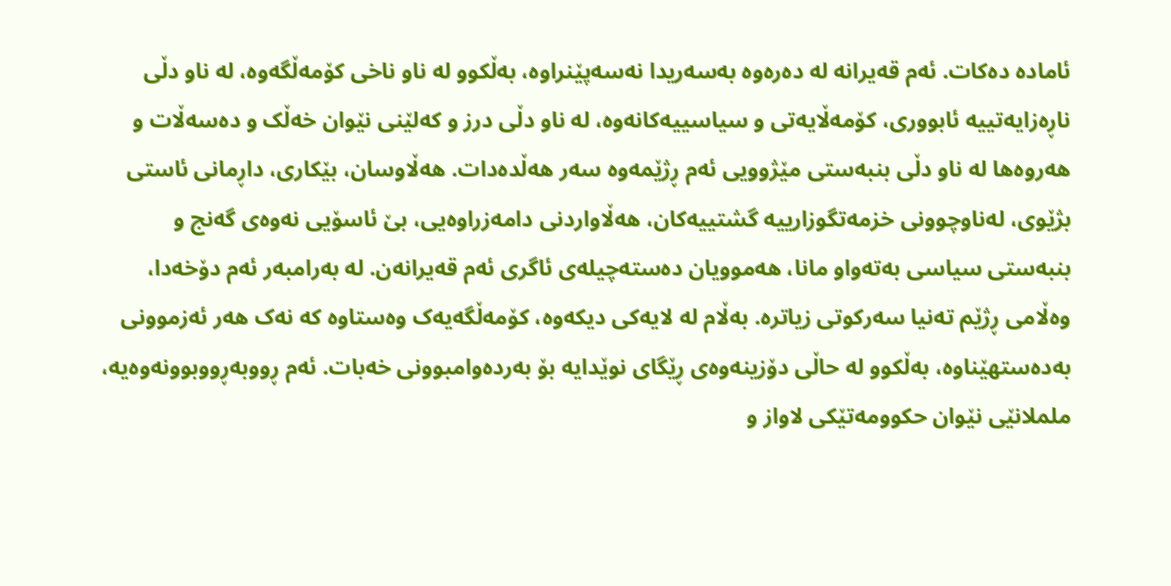ئامادە دەکات. ئەم قەیرانە لە دەرەوە بەسەریدا نەسەپێنراوە، بەڵکوو لە ناو ناخی کۆمەڵگەوە، لە ناو دڵی ناڕەزایەتییە ئابووری، کۆمەڵایەتی و سیاسییەکانەوە، لە ناو دڵی درز و کەلێنی نێوان خەڵک و دەسەڵات و هەروەها لە ناو دڵی بنبەستی مێژوویی ئەم ڕژێمەوە سەر هەڵدەدات. هەڵاوسان، بێکاری، داڕمانی ئاستی بژێوی، لەناوچوونی خزمەتگوزارییە گشتییەکان، هەڵاواردنی دامەزراوەیی، بێ ئاسۆیی نەوەی گەنج و بنبەستی سیاسی بەتەواو مانا، هەموویان دەستەچیلەی ئاگری ئەم قەیرانەن. لە بەرامبەر ئەم دۆخەدا، وەڵامی ڕژێم تەنیا سەرکوتی زیاترە. بەڵام لە لایەکی دیکەوە، کۆمەڵگەیەک وەستاوە کە نەک هەر ئەزموونی بەدەستهێناوە، بەڵکوو لە حاڵی دۆزینەوەی ڕێگای نوێدایە بۆ بەردەوامبوونی خەبات. ئەم ڕووبەڕووبوونەوەیە، ململانێی نێوان حکوومەتێکی لاواز و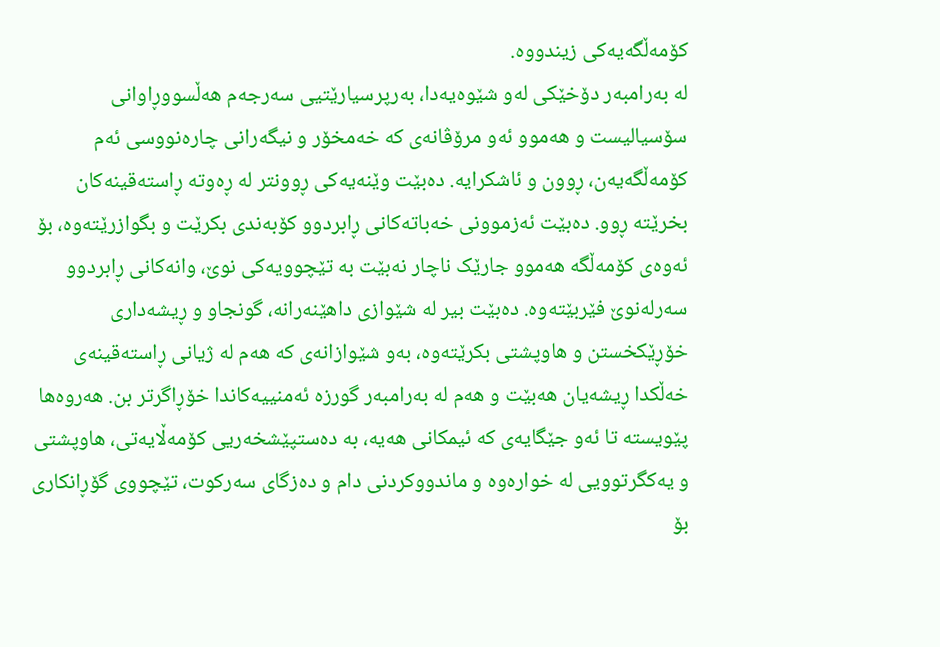کۆمەڵگەیەکی زیندووە.
لە بەرامبەر دۆخێکی لەو شێوەیەدا، بەرپرسیارێتیی سەرجەم هەڵسووڕاوانی سۆسیالیست و هەموو ئەو مرۆڤانەی کە خەمخۆر و نیگەرانی چارەنووسی ئەم کۆمەڵگەیەن، ڕوون و ئاشکرایە. دەبێت وێنەیەکی ڕوونتر لە ڕەوتە ڕاستەقینەکان بخرێتە ڕوو. دەبێت ئەزموونی خەباتەکانی ڕابردوو کۆبەندی بکرێت و بگوازرێتەوە، بۆ ئەوەی کۆمەڵگە هەموو جارێک ناچار نەبێت بە تێچوویەکی نوێ، وانەکانی ڕابردوو سەرلەنوێ فێربێتەوە. دەبێت بیر لە شێوازی داهێنەرانە، گونجاو و ڕیشەداری خۆڕێکخستن و هاوپشتی بکرێتەوە، بەو شێوازانەی کە هەم لە ژیانی ڕاستەقینەی خەڵکدا ڕیشەیان هەبێت و هەم لە بەرامبەر گورزە ئەمنییەکاندا خۆڕاگرتر بن. هەروەها پێویستە تا ئەو جێگایەی کە ئیمکانی هەیە، بە دەستپێشخەریی کۆمەڵایەتی، هاوپشتی و یەکگرتوویی لە خوارەوە و ماندووکردنی دام و دەزگای سەرکوت، تێچووی گۆڕانکاری بۆ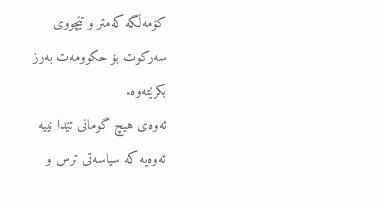کۆمەڵگە کەمتر و تێچووی سەرکوت بۆ حکوومەت بەرز بکرێتەوە.
ئەوەی هیچ گومانی تێدا نییە ئەوەیە کە سیاسەتی ترس و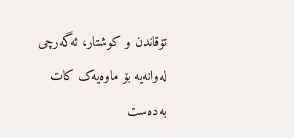تۆقاندن و کوشتار، ئەگەرچی لەوانەیە بۆ ماوەیەک کات بەدەست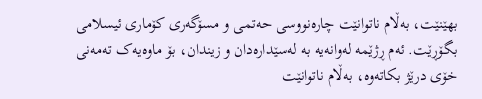بهێنێت، بەڵام ناتوانێت چارەنووسی حەتمی و مسۆگەری کۆماری ئیسلامی بگۆڕێت. ئەم ڕژێمە لەوانەیە بە لەسێدارەدان و زیندان، بۆ ماوەیەک تەمەنی خۆی درێژ بکاتەوە، بەڵام ناتوانێت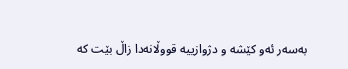بەسەر ئەو کێشە و دژوازییە قووڵانەدا زاڵ بێت کە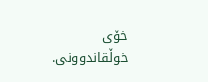خۆی خوڵقاندوونی.